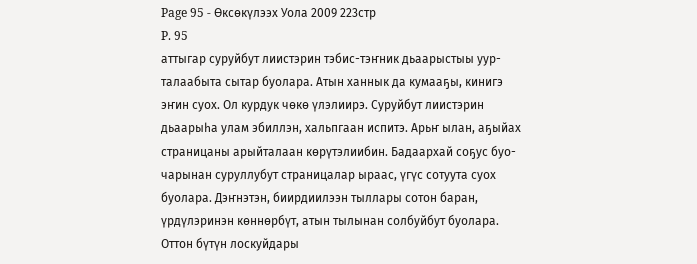Page 95 - Өксөкүлээх Уола 2009 223стр
P. 95
аттыгар суруйбут лиистэрин тэбис-тэҥник дьаарыстыы уур-
талаабыта сытар буолара. Атын ханнык да кумааҕы, кинигэ
эҥин суох. Ол курдук чөкө үлэлиирэ. Суруйбут лиистэрин
дьаарыһа улам эбиллэн, хальпгаан испитэ. Арьҥ ылан, аҕыйах
страницаны арыйталаан көрүтэлиибин. Бадаархай соҕус буо-
чарынан суруллубут страницалар ыраас, үгүс сотуута суох
буолара. Дэҥнэтэн, биирдиилээн тыллары сотон баран,
үрдүлэринэн көннөрбүт, атын тылынан солбуйбут буолара.
Оттон бүтүн лоскуйдары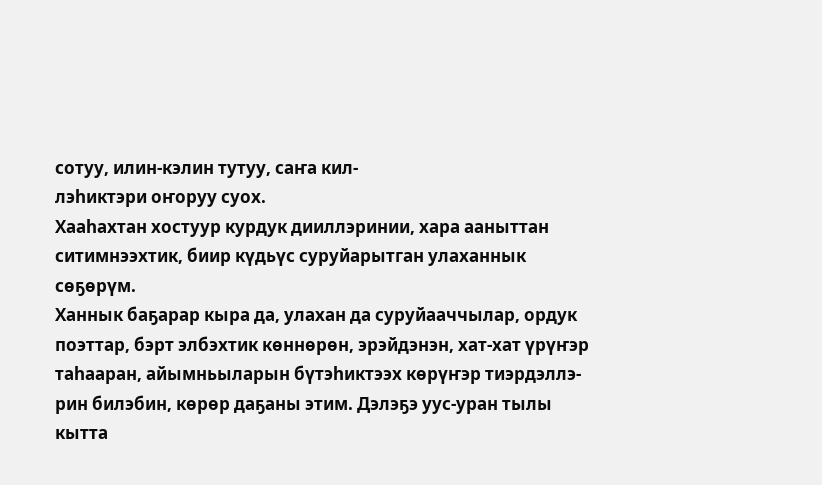сотуу, илин-кэлин тутуу, саҥа кил-
лэһиктэри оҥоруу суох.
Хааһахтан хостуур курдук дииллэринии, хара ааныттан
ситимнээхтик, биир күдьүс суруйарытган улаханнык сөҕөрүм.
Ханнык баҕарар кыра да, улахан да суруйааччылар, ордук
поэттар, бэрт элбэхтик көннөрөн, эрэйдэнэн, хат-хат үрүҥэр
таһааран, айымньыларын бүтэһиктээх көрүҥэр тиэрдэллэ-
рин билэбин, көрөр даҕаны этим. Дэлэҕэ уус-уран тылы
кытта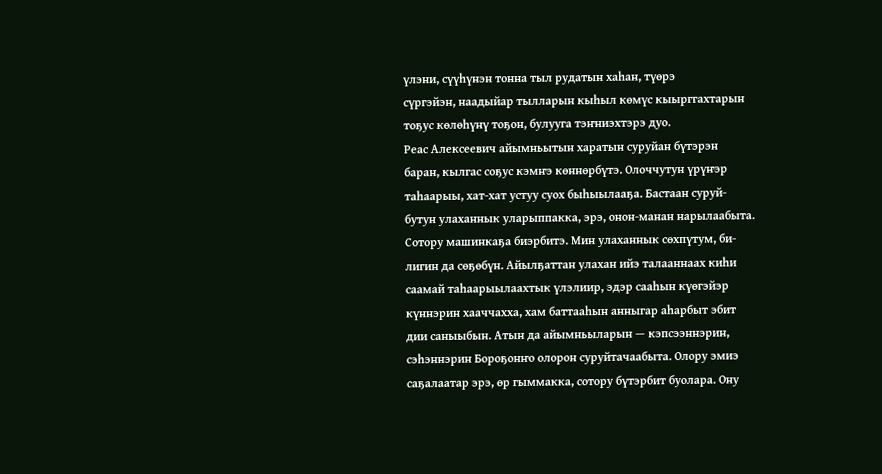үлэни, сүүһүнэн тонна тыл рудатын хаһан, түөрэ
сүргэйэн, наадыйар тылларын кыһыл көмүс кыырггахтарын
тоҕус көлөһүнү тоҕон, булууга тэҥниэхтэрэ дуо.
Реас Алексеевич айымньытын харатын суруйан бүтэрэн
баран, кылгас соҕус кэмҥэ көннөрбүтэ. Олоччутун үрүҥэр
таһаарыы, хат-хат устуу суох быһыылааҕа. Бастаан суруй-
бутун улаханнык уларыппакка, эрэ, онон-манан нарылаабыта.
Сотору машинкаҕа биэрбитэ. Мин улаханнык сөхпүтум, би-
лигин да сөҕөбүн. Айылҕаттан улахан ийэ талааннаах киһи
саамай таһаарыылаахтык үлэлиир, эдэр сааһын күөгэйэр
күннэрин хааччахха, хам баттааһын анныгар аһарбыт эбит
дии саныыбын. Атын да айымньыларын — кэпсээннэрин,
сэһэннэрин Бороҕонҥо олорон суруйтачаабыта. Олору эмиэ
саҕалаатар эрэ, өр гыммакка, сотору бүтэрбит буолара. Ону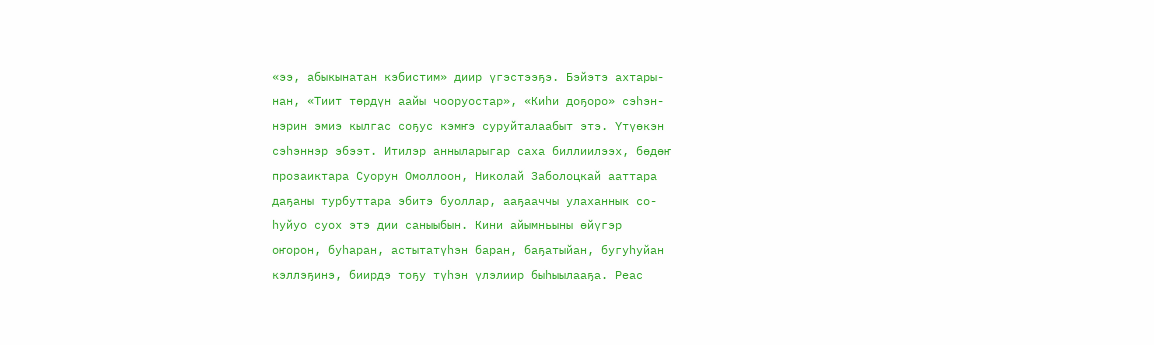«ээ, абыкынатан кэбистим» диир үгэстээҕэ. Бэйэтэ ахтары-
нан, «Тиит төрдүн аайы чооруостар», «Киһи доҕоро» сэһэн-
нэрин эмиэ кылгас соҕус кэмҥэ суруйталаабыт этэ. Үтүөкэн
сэһэннэр эбээт. Итилэр анныларыгар саха биллиилээх, бөдөҥ
прозаиктара Суорун Омоллоон, Николай Заболоцкай ааттара
даҕаны турбуттара эбитэ буоллар, ааҕааччы улаханнык со-
һуйуо суох этэ дии саныыбын. Кини айымньыны өйүгэр
оҥорон, буһаран, астытатүһэн баран, баҕатыйан, бугуһуйан
кэллэҕинэ, биирдэ тоҕу түһэн үлэлиир быһыылааҕа. Реас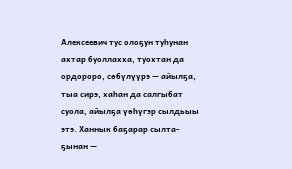Алексеевич тус олоҕун туһунан ахтар буоллахха, туохтан да
ордороро, сөбүлүүрэ — айылҕа, тыа сирэ, хаһан да салгыбат
суола, айылҕа үөһүгэр сылдьыы этэ. Ханнык баҕарар сылта-
ҕынан —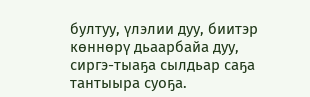бултуу, үлэлии дуу, биитэр көннөрү дьаарбайа дуу,
сиргэ-тыаҕа сылдьар саҕа тантыыра суоҕа.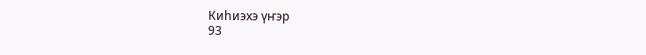Киһиэхэ үҥэр
93